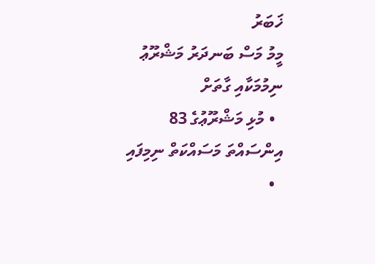ޚަބަރު
މީމު މަސް ބަނދަރު މަޝްރޫޢު ނިމުމަކާއި ގާތަށް
  • މުޅި މަޝްރޫޢުގެ 83 އިންސައްތަ މަސައްކަތް ނިމިފައި
  •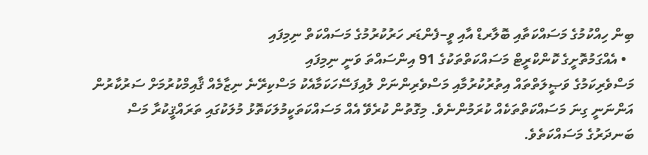ބިން ހިއްކުމުގެ މަސައްކަތާއި ބޮލާރޑް އާއި ވީ–ފެންޑަރ ހަރުކުރުމުގެ މަސައްކަތް ނިމިފައި
  • އެއްގަމުތޮށީގެ ކޮންކްރީޓް މަސައްކަތްތަކުގެ 91 އިންސައްތަ ވަނީ ނިމިފައި
މަސްވެރިކަމުގެ ވަޞީލަތްތައް އިތުރުކުރުމާއި މަސްވެރިންނަށް ލުއިފަސޭހަކަމާއެކު މަސްކިރޭނެ ނިޒާމެއް ޤާއިމްކުރުމަށް ސަރުކާރުން އަންނަނީ ގިނަ މަސައްކަތްތަކެއް ކުރަމުންނެވެ. މިގޮތުން ކުރެވޭ އެއް މަސައްކަތަކީމުލަކަތޮޅު މުލަކުގައި ތަރައްޤީކުރާ މަސް ބަނދަރުގެ މަސައްކަތެވެ.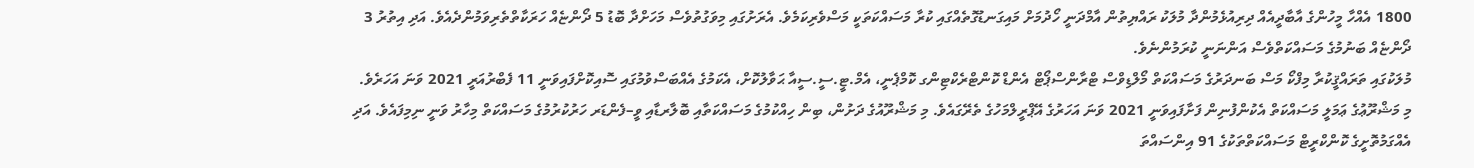1800 އެއްހާ މީހުންގެ އާބާދީއެއް ދިރިއުޅެމުންދާ މުލަކު ރައްޔިތުން އާމްދަނީ ހޯދުމަށް މައިގަނޑުގޮތެއްގައި ކުރާ މަސައްކަތަކީ މަސްވެރިކަމެވެ. އެރަށުގައި މިވަގުތުވެސް މަހަށްދާ ބޮޑު 5 ދޯންޏެއް ހަރަކާތްތެރިވަމުންދެއެވެ. އަދި އިތުރު 3 ދޯންޏެއް ބަނުމުގެ މަސައްކަތްވެސް އަންނަނީ ކުރަމުންނެވެ.
މުލަކުގައި ތަރައްޤީކުރާ މިފްކޯ މަސް ބަނދަރުގެ މަސައްކަތް މޯލްޑިވްސް ޓްރާންސްޕޯޓް އެންޑް ކޮންޓްރެކްޓިންގ ކޮމްޕެނީ، އެމް.ޓީ.ސީ.ސީއާ ޙަވާލުކޮށް، އެކަމުގެ އެއްބަސްވުމުގައި ސޮއިކޮށްފައިވަނީ 11 ފެބްރުއަރީ 2021 ވަނަ އަހަރެވެ.
މި މަޝްރޫޢުގެ ޢަމަލީ މަސައްކަތް އެކުންފުނިން ފަށާފައިވަނީ 2021 ވަނަ އަހަރުގެ އޭޕްރީލްމަހުގެ ތެރޭގައެވެ. މި މަޝްރޫއުގެ ދަށުން، ބިން ހިއްކުމުގެ މަސައްކަތާއި ބޮލާރޑާއި ވީ–ފެންޑަރ ހަރުކުރުމުގެ މަސައްކަތް މިހާރު ވަނީ ނިމިފައެވެ. އަދި އެއްގަމުތޮށީގެ ކޮންކްރީޓް މަސައްކަތްތަކުގެ 91 އިންސައްތަ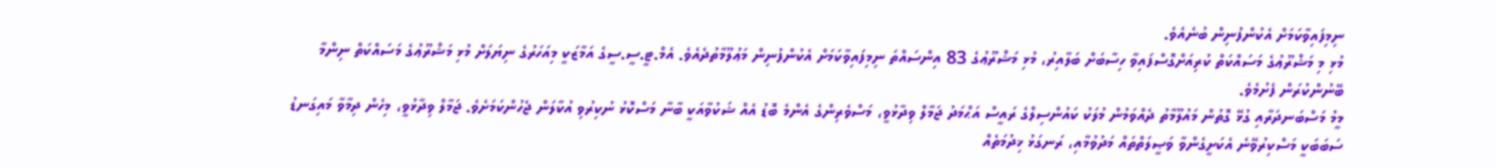ނިމިފައިވާކަމަށް އެކުންފުނިން ބުނެއެވެ.
މުޅި މި މަޝްރޫޢުގެ މަސައްކަތް ކުރިއަށްގޮސްފައިވާ ހިސާބަށް ބަލާއިރު، މުޅި މަޝްރޫޢުގެ 83 އިންސައްތަ ނިމިފައިވާކަމަށް އެކުންފުނިން މަޢުލޫމާތުދެއެވެ. އެމް.ޓީ.ސީ.ސީގެ އަމާޒަކީ މިއަހަރުގެ ނިޔަލަށް މުޅި މަޝްރޫޢުގެ މަސައްކަތް ނިންމާ ބޭނުންކުރަން ފެށުމެވެ.
މީމު މަސްބަނދަރާއި ގުޅޭ ގޮތުން މައުލޫމާތު ދެއްވަމުން މުލަކު ކައުންސިލްގެ ރައީސް އަޙްމަދު ޖަމާލް ވިދާޅުވީ، މަސްވެރިންގެ އެންމެ ބޮޑު އެއް ޝަކުވާއަކީ ބާނާ މަސްކޮޅު ނުކިރުވި އުކާލަން ޖެހުންކަމަށެވެ. ޖަމާލް ވިދާޅުވީ، މިހެން ދިމާވާ މައިގަނޑު ސަބަބަކީ މަސްކިރުވޭނެ އެކަށީގެންވާ ވަޞީލަތްތައް މަދުވުމާއި، ރަނގަޅު ޚިދުމަތެއް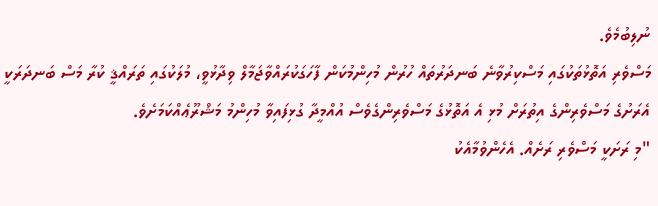ނުލިބުމެވެ.
މަސްވެރި އަތޮޅުތަކުގައި މަސްކިރުވާނެ ބަނދަރުތައް ހުރުން މުހިންމުކަން ފާހަގަކުރައްވާޖަމާލް ވިދާޅުވީ، މުލަކުގައި ތަރައްޤީ ކުރާ މަސް ބަނދަރަކީ އެރަށުގެ މަސްވެރިންގެ އިތުރަށް މުޅި އެ އަތޮޅުގެ މަސްވެރިންގެވެސް އުއްމީދާ ގުޅިފައިވާ މުހިންމު މަޝްރޫޢެއްކަމަށެވެ.
"މި ރަށަކީ މަސްވެރި ރަށެއް. އެހެންވުމާއެކު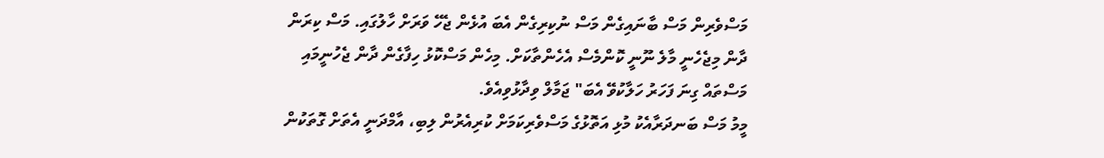މަސްވެރިން މަސް ބާނައިގެން މަސް ނުކިރިގެން އެބަ އުޅެން ޖެހޭ ވަރަށް ހާލުގައި. މަސް ކިރަން ދާން މިޖެހެނީ މާލެ ނޫނީ ކޮންމެސް އެހެންތާކަށް. މިހެން މަސްކޮޅު ހިފާގެން ދާން ޖެހުނީމައި މަސްތައް ގިނަ ފަހަރު ހަލާކުވޭ އެބަ" ޖަމާލް ވިދާޅުވިއެވެ.
މީމު މަސް ބަނދަރާއެކު މުޅި އަތޮޅުގެ މަސްވެރިކަމަށް ކުރިއެރުން ލިބި، އާމްދަނީ އެތަށް ގޮތަކުން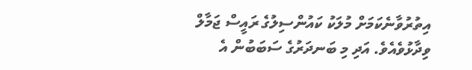އިތުރުވާނެކަމަށް މުލަކު ކައުންސިލުގެ ރައީސް ޖަމާލް ވިދާޅުވެއެވެ. އަދި މި ބަނދަރުގެ ސަބަބުން އެ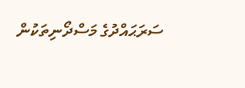ސަރަޙައްދުގެ މަސްދޯނިތަކުން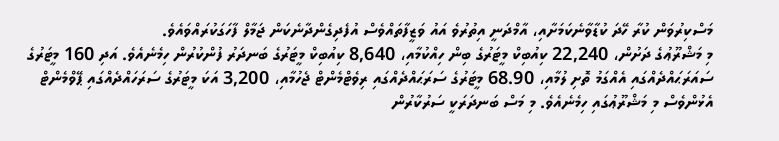މަސްކިރުވަން ކުރާ ހޭދަ ކުޑާވާނެކަމަށާއި، އާމްދަނީ އިތުރުވެ އައު ވަޒީފާތައްވެސް އުފެދިގެންދާނެކަން ޖަމާލް ފާހަގަކުރައްވައެވެ.
މި މަޝްރޫޢުގެ ދަށުން، 22,240 ކިއުބިކް މީޓަރުގެ ބިން ހިއްކުމާއި، 8,640 ކިއުބިކް މީޓަރުގެ ބަނދަރު ފުންކުރުން ހިމެނެއެވެ. އަދި 160 މީޓަރުގެ ސައަރަޙައްދެއްގައި އެއްގަމު ތޮށި ލުމާއި، 68.90 މީޓަރުގެ ސަރަޙައްދެއްގައި ރިވެޓްމެންޓް ޖެހުމާއި، 3,200 އަކަ މީޓަރުގެ ސަރަހައްދެއްގައި ޕޭވްމެންޓް އެޅުންވެސް މި މަޝްރޫޢުގައި ހިމެނެއެވެ. މި މަސް ބަނދަރަކީ ސަރުކާރުން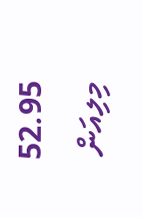52.95 މިލިއަން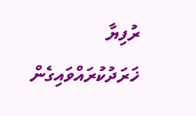ރުފިޔާ ޚަރަދުކުރައްވައިގެން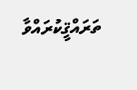ތަރައްޤީކުރައްވާ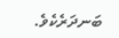ބަނދަރެކެވެ.